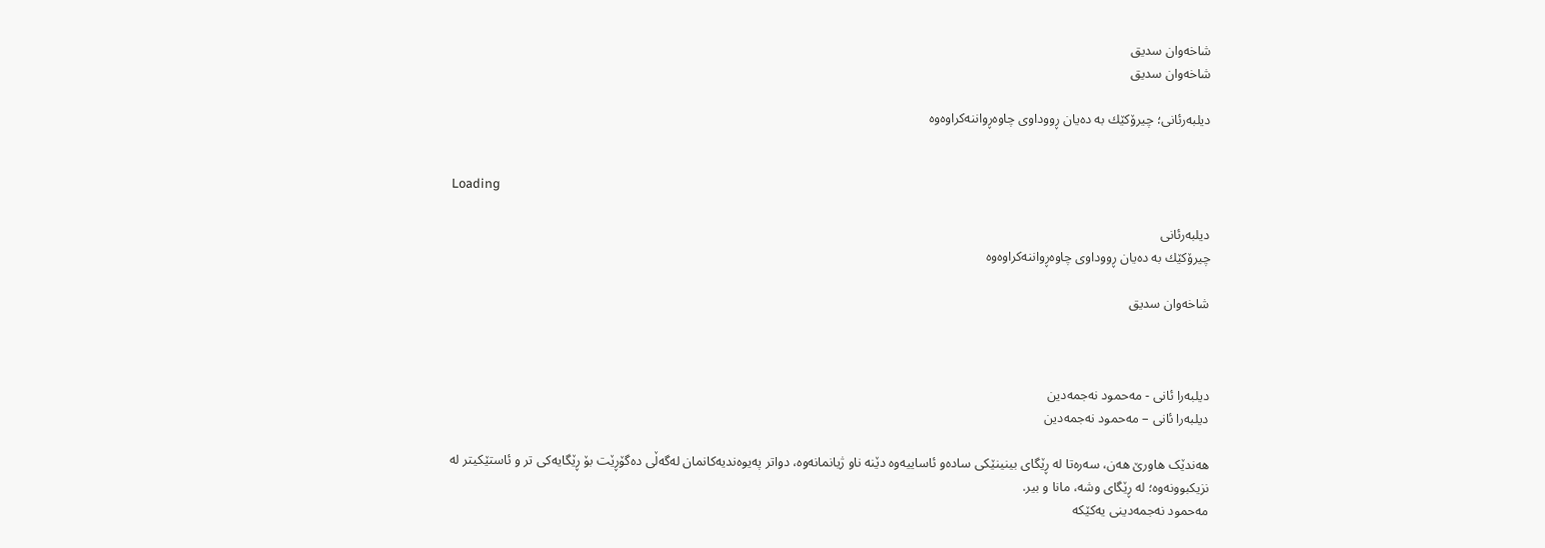شاخەوان سدیق
شاخەوان سدیق

دیلبەرئانی؛ چیرۆكێك بە دەیان ڕووداوی چاوەڕواننەكراوەوە


Loading

دیلبەرئانی
چیرۆكێك بە دەیان ڕووداوی چاوەڕواننەكراوەوە

شاخەوان سدیق



دیلبەرا ئانی - مەحمود نەجمەدین
دیلبەرا ئانی – مەحمود نەجمەدین

هەندێک هاورێ هەن، سەرەتا لە ڕێگای بینینێكی سادەو ئاساییەوە دێنە ناو ژیانمانەوە، دواتر پەیوەندیەكانمان لەگەڵی دەگۆڕێت بۆ ڕێگایەکی تر و ئاستێكیتر لە نزیكبوونەوە؛ لە ڕێگای وشە، مانا و بیر.
مەحمود نەجمەدینی یەکێکە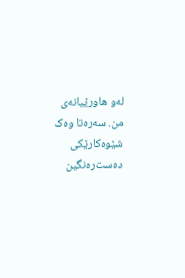لەو هاورێیانەی من. سەرەتا وەک شێوەکارێکی دەست‌رەنگین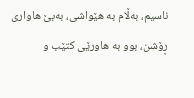ناسیم، بەڵام بە هێواشی، بەبێ هاواری ڕۆشن، بوو بە هاورێی کتێب و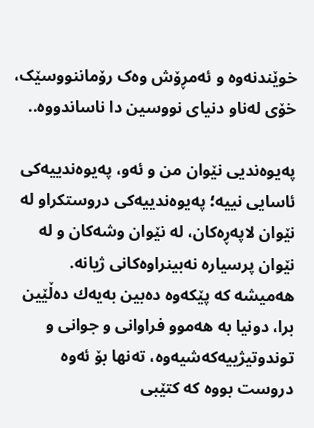خوێندنەوە و ئەمڕۆش وەک رۆماننووسێک، خۆی لەناو دنیای نووسین دا ناساندووە..

پەیوەندیی نێوان من و ئەو، پەیوەندییەکی ئاسایی نییە؛ پەیوەندییەکی دروستکراو لە نێوان لاپەڕەکان، لە نێوان وشەکان و لە نێوان پرسیارە نەبینراوەکانی ژیانە. هەمیشە كە پێكەوە دەبین بەیەك دەڵێین برا، دونیا بە هەموو فراوانی و جوانی و توندوتیژییەکەشیەوە، تەنها بۆ ئەوە دروست بووە کە کتێبی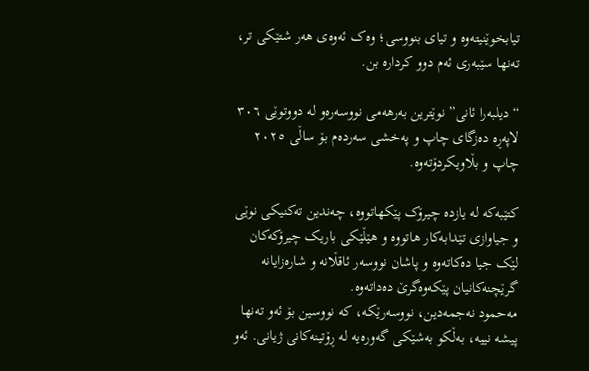تیابخوێنیتەوە و تیای بنووسی؛ وەک ئەوەی هەر شتێکی تر، تەنها سێبەری ئەم دوو کردارە بن.

“دیلبەرا ئانی” نوێترین بەرهەمی نووسەرەو لە دووتوێی ٣٠٦ لاپەڕە دەزگای چاپ و پەخشی سەردەم بۆ ساڵی ٢٠٢٥ چاپ و بڵاویكردۆتەوە.

کتێبەکە لە یازدە چیرۆک پێکهاتووە، چەندین تەکنیکی نوێی و جیاوازی تێدابەکار هاتووە و هێڵێکی باریک چیرۆکەکان لێک جیا دەکاتەوە و پاشان نووسەر ئاقڵانە و شارەزایانە گرێچنەكانیان پێكەوەگرێ دەداتەوە.
مەحمود نەجمەدین، نووسەرێکە، کە نووسین بۆ ئەو تەنها پیشە نییە، بەڵکو بەشێكی گەورەیە لە ڕۆتینەكانی ژیانی. ئەو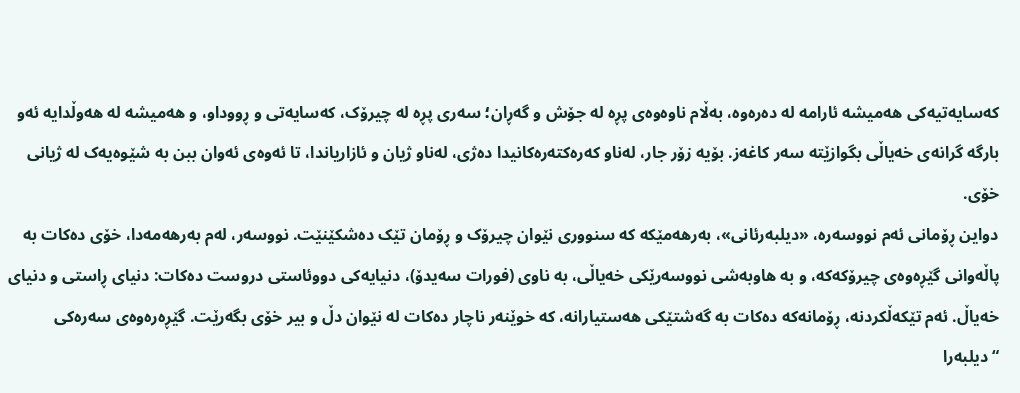كەسایەتیەكی هەمیشە ئارامە لە دەرەوە، بەڵام ناوەوەی پڕە لە جۆش و گەڕان؛ سەری پڕە لە چیرۆک، کەسایەتی و ڕووداو، و هەمیشە لە هەوڵدایە ئەو بارگە گرانەی خەیاڵی بگوازێتە سەر کاغەز. بۆیە زۆر جار، لەناو کەرەکتەرەکانیدا دەژی، لەناو ژیان و ئازاریاندا، تا ئەوەی ئەوان ببن بە شێوەیەک لە ژیانی خۆی.
دواین ڕۆمانی ئەم نووسەرە، «دیلبەرئانی»، بەرھەمێکە کە سنووری نێوان چیرۆک و ڕۆمان تێک دەشکێنێت. نووسەر، لەم بەرھەمەدا، خۆی دەکات بە پاڵەوانی گێڕەوەی چیرۆکەکە، و بە هاوبەشی نووسەرێکی خەیاڵی، بە ناوی (فورات سەیدۆ)، دنیایەکی دووئاستی دروست دەکات: دنیای ڕاستی و دنیای خەیاڵ. ئەم تێکەڵکردنە، ڕۆمانەکە دەکات بە گەشتێکی هەستیارانە، کە خوێنەر ناچار دەکات لە نێوان دڵ و بیر خۆی بگەرێت. گێڕەرەوەی سەرەکی “دیلبەرا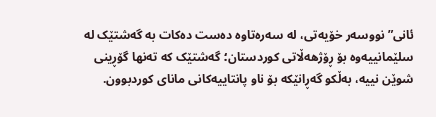ئانی” نووسەر خۆیەتی، لە سەرەتاوە دەست دەکات بە گەشتێک لە سلێمانییەوە بۆ ڕۆژهەڵاتی کوردستان؛ گەشتێک کە تەنها گۆڕینی شوێن نییە، بەڵکو گەڕانێکە بۆ ناو پانتاییەكانی مانای کوردبوون.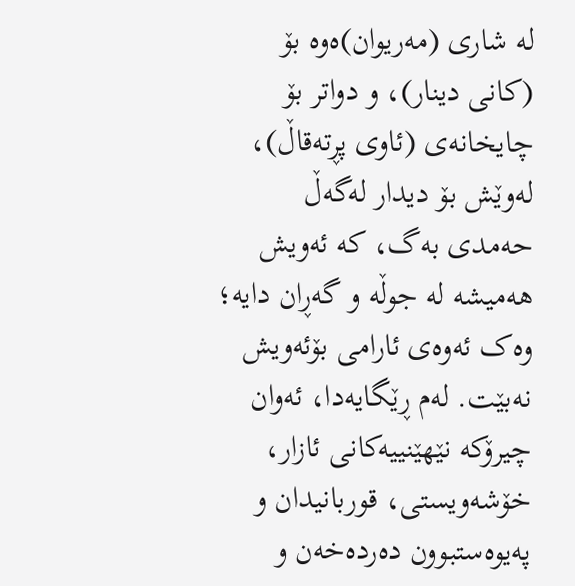لە شاری (مەریوان)ەوە بۆ (کانی دینار)، و دواتر بۆ چایخانەی (ئاوی پڕتەقاڵ)، لەوێش بۆ دیدار لەگەڵ حەمدی بەگ، كە ئەویش هەمیشە لە جوڵە و گەڕان دایە؛ وەک ئەوەی ئارامی بۆئەویش نەبێت. لەم ڕێگایەدا، ئەوان چیرۆکە نێهێنییەکانی ئازار، خۆشەویستی، قوربانیدان و پەیوەستبوون دەردەخەن و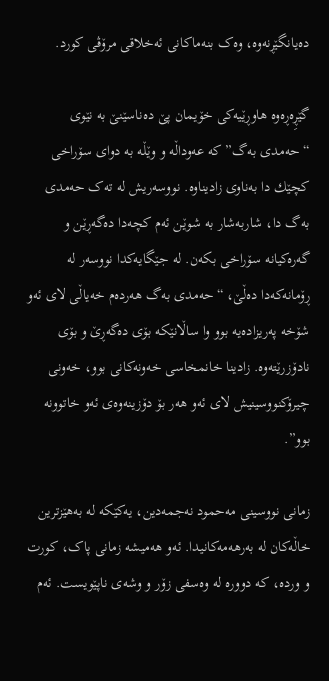دەیانگێڕنەوە، وەک بنەماکانی ئەخلاقی مرۆڤی کورد.

گێڕِەڕەوە هاوڕێیەکی خۆیمان پێ دەناسێنێ بە نێوی “حەمدی بەگ” کە عەوداڵە و وێڵە بە دوای سۆراخی كچێك دا بەناوی زادیناوە. نووسەریش لە تەک حەمدی بەگ دا، شاربەشار بە شوێن ئەم كچەدا دەگەڕێن و گەرەكیانە سۆراخی بکەن. لە جێگایەكدا نووسەر لە ڕۆمانەكەدا دەڵێ‌، “حەمدی بەگ هەردەم خەیاڵی لای ئەو شۆخە پەریزادەیە بوو وا ساڵانێکە بۆی دەگەڕێ و بۆی نادۆزرێتەوە. زادینا خانمخاسی خەونەکانی بوو، خەونی چیرۆکنووسینیش لای ئەو هەر بۆ دۆزینەوەی ئەو خاتوونە بوو”.

زمانی نووسینی مەحمود نەجمەدین، یەکێکە لە بەهێزترین خاڵەکان لە بەرھەمەکانیدا. ئەو هەمیشە زمانی پاک، کورت و وردە، کە دوورە لە وەسفی زۆر و وشەی ناپێویست. ئەم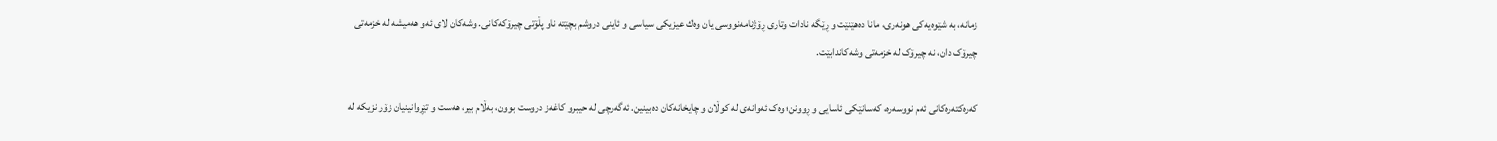زمانە، بە شێوەیەکی هونەری، مانا دەهێنێت و ڕێگە نادات وتاری ڕۆژنامەنووسی یان وەك عیزیكی سیاسی و ئاینی دروشم بچێتە ناو پڵۆتی چیرۆکەکانی. وشەکان لای ئەو هەمیشە لە خزمەتی چیرۆک دان، نە چیرۆک لە خزمەتی وشەکاندابێت.

کەرەکتەرەکانی ئەم نووسەرە، کەسانێکی ئاسایی و ڕوونن؛ وەک ئەوانەی لە کوڵان و چایخانەکان دەبینین. ئەگەرچی لە حیبرو کاغەز دروست بوون، بەڵام بیر، هەست و تێڕوانینیان زۆر نزیکە لە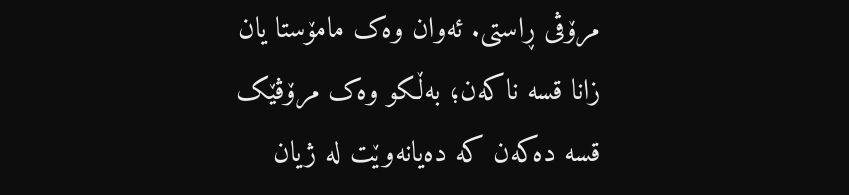مرۆڤی ڕاستی. ئەوان وەک مامۆستا یان زانا قسە ناکەن؛ بەڵکو وەک مرۆڤێک قسە دەکەن کە دەیانەوێت لە ژیان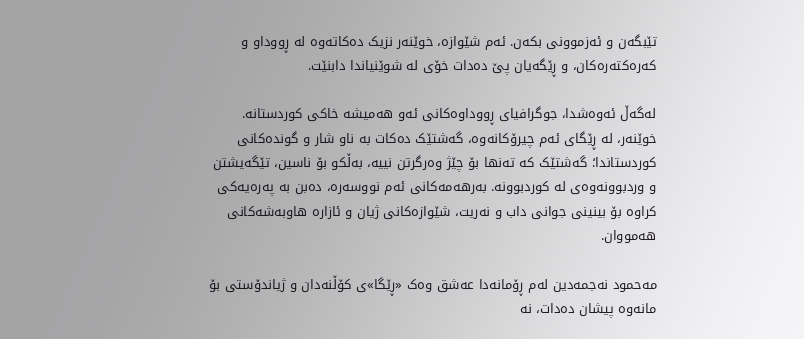تێبگەن و ئەزموونی بكەن. ئەم شێوازە، خوێنەر نزیک دەکاتەوە لە ڕووداو و کەرەکتەرەکان، و ڕێگەیان پێ دەدات خۆی لە شوێنیاندا دابنێت.

لەگەڵ ئەوەشدا، جوگرافیای ڕووداوەکانی ئەو هەمیشە خاكی کوردستانە. خوێنەر، لە ڕێگای ئەم چیرۆکانەوە، گەشتێک دەکات بە ناو شار و گوندەکانی کوردستاندا؛ گەشتێک کە تەنها بۆ چێژ وەرگرتن نییە، بەڵکو بۆ ناسین، تێگەیشتن و وردبوونەوەی لە کوردبوونە. بەرھەمەکانی ئەم نووسەرە، دەبن بە پەرەیەکی کراوە بۆ بینینی جوانی داب و نەریت، شێوازەکانی ژیان و ئازارە هاوبەشەکانی هەمووان.

مەحمود نەجمەدین لەم ڕۆمانەدا عەشق وەک «ڕێگا»ی كۆڵنەدان و ژیاندۆستی بۆ مانەوە پیشان دەدات، نە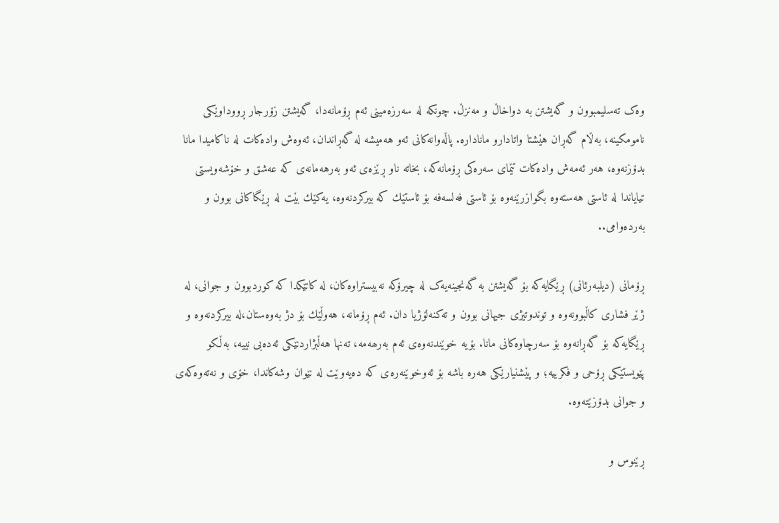وەک تەسلیمبوون و گەیشتن بە دواخاڵ و مەنزڵ. چونکە لە سەرزەمینی ئەم ڕۆمانەدا، گەیشتن زۆرجار ڕووداوێكی نامومکینە، بەڵام گەڕان هێشتا واتادارو مانادارە. پاڵەوانەكانی ئەو هەمیشە لە گەڕاندان، ئەوەش وادەكات لە ناکامیدا مانا بدۆزنەوە، هەر ئەمەش وادەكات تێمای سەرەكی ڕۆمانەکە، بخاتە ناو ڕێزەی ئەو بەرهەمانەی کە عەشق و خۆشەویستی تیایاندا لە ئاستی هەستەوە بگوازرێنەوە بۆ ئاستی فەلسەفە بۆ ئاستێك كە بیركردنەوە، یەكێك بێت لە ڕێگاكانی بوون و بەردەوامی..

ڕۆمانی (دیلبەرئانی) ڕێگایەکە بۆ گەیشتن بە گەنجینەیەک لە چیرۆکە نەبیستراوەکان، لە کاتێکدا کە کوردبوون و جوانی، لە ژێر فشاری کاڵبوونەوە و توندوتیژی جیهانی بوون و تەکنەلۆژیا دان. ئەم ڕۆمانە، هەوڵێك بۆ دژ بەوەستان،لە بیرکردنەوە و ڕێگایەكە بۆ گەڕانەوە بۆ سەرچاوەکانی مانا. بۆیە خوێندنەوەی ئەم بەرھەمە، تەنها هەڵبژاردنێکی ئەدەبی نییە، بەڵکو پێویستێکی ڕۆحی و فکرییە؛ و پێشنیارێکی هەرە باشە بۆ ئەوخوێنەرەی کە دەیەوێت لە نێوان وشەکاندا، خۆی و نەتەوەکەی و جوانی بدۆزێتەوە.

ڕێنوس و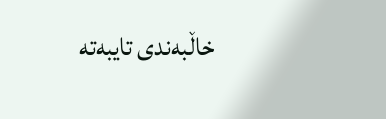خاڵبه‌ندی تایبه‌ته‌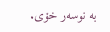به‌ نوسه‌ر خۆی.